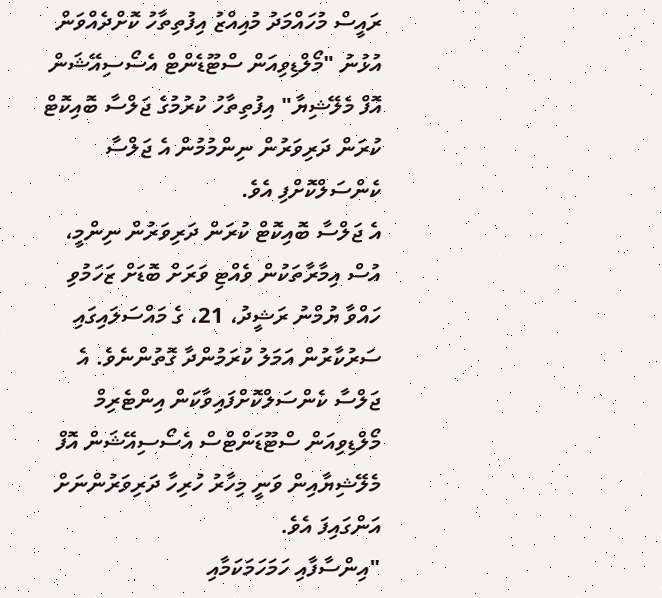ރައީސް މުހައްމަދު މުއިއްޒު އިފުތިތާހު ކޮށްދެއްވަން އުޅުނު "މޯލްޑިވިއަން ސްޓޫޑެންޓް އެސޯސިއޭޝަން އޮފް މެލޭޝިޔާ" އިފުތިތާހު ކުރުމުގެ ޖަލްސާ ބޮއިކޮޓް ކުރަން ދަރިވަރުން ނިންމުމުން އެ ޖަލްސާ ކެންސަލްކޮށްފި އެވެ.
އެ ޖަލްސާ ބޮއިކޮޓް ކުރަން ދަރިވަރުން ނިންމީ، އުސް އިމާރާތަކުން ވެއްޓި ވަރަށް ބޮޑަށް ޒަހަމުވި ހައްވާ ޔުމްނު ރަޝީދު، 21، ގެ މައްސަލައިގައި ސަރުކާރުން އަމަލު ކުރަމުންދާ ގޮތުންނެވެ. އެ ޖަލްސާ ކެންސަލްކޮށްފައިވާކަން އިންޓެރިމް މޯލްޑިވިއަން ސްޓޫޑަންޓްސް އެސޯސިއޭޝަން އޮފް މެލޭޝިޔާއިން ވަނީ މިހާރު ހުރިހާ ދަރިވަރުންނަށް އަންގައިފަ އެވެ.
"އިންސާފާއި ހަމަހަމަކަމާއި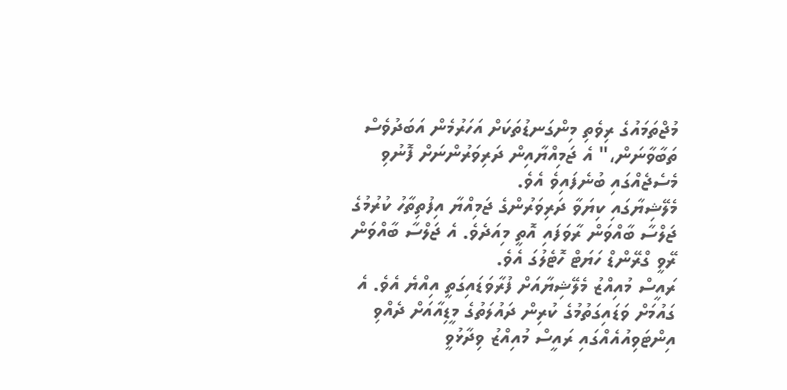މުޖްތަމައުގެ ރިވެތި މިންގަނޑުތަކަށް އަހަރުމެން އަބަދުވެސް ތަބާވާނަން،" އެ ޖަމިއްޔާއިން ދަރިވަރުންނަށް ފޮނުވި މެސެޖެއްގައި ބުނެފައިވެ އެވެ.
މެލޭޝިޔާގައި ކިޔަވާ ދަރިވަރުންގެ ޖަމިއްޔާ އިފުތިތާހު ކުރުމުގެ ޖަލްސާ ބާއްވަން ރާވަފައި އޮތީ މިއަދެވެ. އެ ޖަލްސާ ބާއްވަން ރޭވީ ގްރޭންޑް ހަޔަޓް ހޮޓެލުގަ އެވެ.
ރައީސް މުއިއްޒު މެލޭޝިޔާއަށް ފުރާވަޑައިގަތީ އިއްޔެ އެވެ. އެ ގައުމަށް ވަޑައިގަތުމުގެ ކުރިން ދައުލަތުގެ މީޑިއާއަށް ދެއްވި އިންޓަވިއުއެއްގައި ރައީސް މުއިއްޒު ވިދާޅުވީ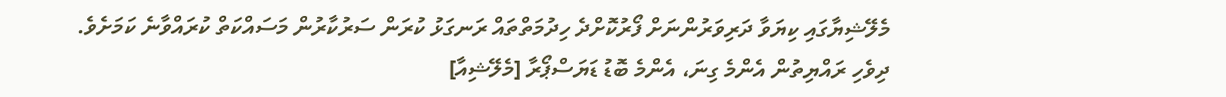މެލޭޝިޔާގައި ކިޔަވާ ދަރިވަރުންނަށް ފޯރުކޮށްދެ ހިދުމަތްތައް ރަނގަޅު ކުރަން ސަރުކާރުން މަސައްކަތް ކުރައްވާނެ ކަމަށެވެ.
ދިވެހި ރައްޔިތުން އެންމެ ގިނަ، އެންމެ ބޮޑު ޑަޔަސްޕޯރާ [މެލޭޝިއާ]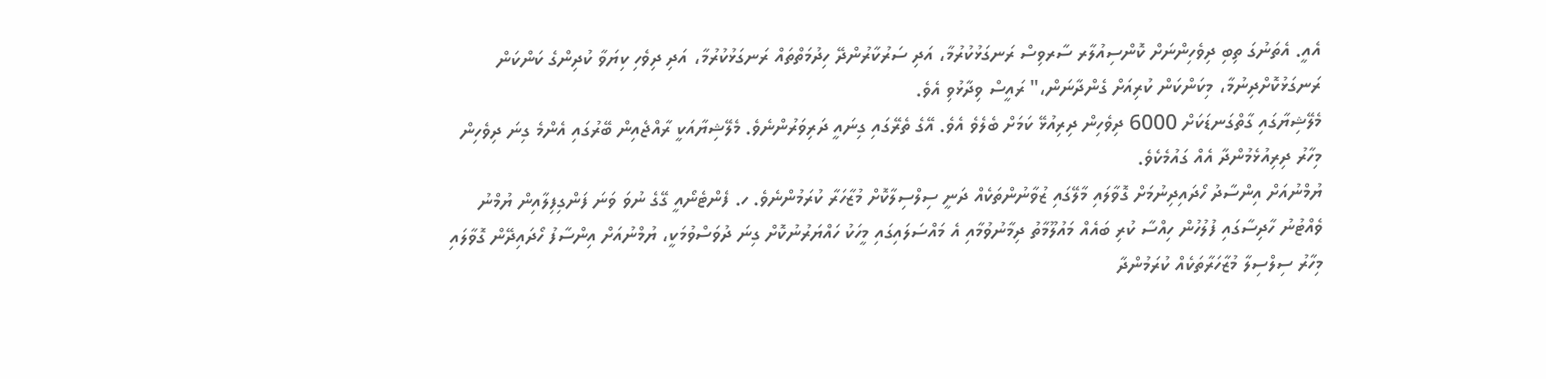އެއީ. އެތަނުގަ ތިބި ދިވެހިންނަށް ކޮންސިއުލާރ ސާރވިސް ރަނގަޅުކުރުމާ، އަދި ސަރުކާރުންދޭ ހިދުމަތްތައް ރަނގަޅުކުރުމާ، އަދި ދިވެހި ކިޔަވާ ކުދިންގެ ކަންކަން ރަނގަޅުކޮށްދިނުމާ، މިކަންކަން ކުރިއަށް ގެންދާނަން،" ރައީސް ވިދާޅުވި އެވެ.
މެލޭޝިޔާގައި ގާތްގަނޑަކަށް 6000 ދިވެހިން ދިރިއުޅޭ ކަމަށް ބެލެވެ އެވެ. އޭގެ ތެރޭގައި ގިނައީ ދަރިވަރުންނެވެ. މެލޭޝިޔާއަކީ ރާއްޖެއިން ބޭރުގައި އެންމެ ގިނަ ދިވެހިން މިހާރު ދިރިއުޅެމުންދާ އެއް ގައުމެކެވެ.
ޔުމްނުއަށް އިންސާދު ހޯދައިދިނުމަށް ގޮވާލައި މާލޭގައި ޒުވާނުންތަކެއް ދަނީ ސިލްސިލާކޮށް މުޒާހަރާ ކުރަމުންނެވެ. ހ. ފެންޓެނޯއީ ގޭގެ ނުވަ ވަނަ ފަންގިފިލާއިން ޔުމްނު ވެއްޓުނު ހާދިސާގައި ފުލުހުން ހިއްސާ ކުރި ބައެއް މައުލޫމާތު ދިމާނުވުމާއި އެ މައްސަލައިގައި މީހަކު ހައްޔަރުނުކޮށް ގިނަ ދުވަސްވުމަކީ، ޔުމްނުއަށް އިންސާފު ހޯދައިދޭން ގޮވާލައި މިހާރު ސިލްސިލާ މުޒާހަރާތަކެއް ކުރަމުންދާ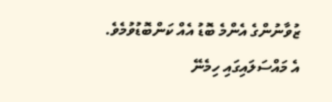ޒުވާނުންގެ އެންމެ ބޮޑު އެއް ކަންބޮޑުވުމެވެ.
އެ މައްސަލައިގައި ހިމެނޭ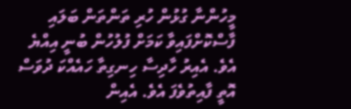މީހުންނާ ގުޅުން ހުރި ތަންތަން ބަލައި ފާސްކޮށްފައިވާ ކަމަށް ފުލުހުން ބުނީ އިއްޔެ އެވެ. އެއިރު ހާދިސާ ހިނގިތާ ހައެއްކަ ދުވަސް އޮތީ ފާއިތުވެފަ އެވެ. އެއިން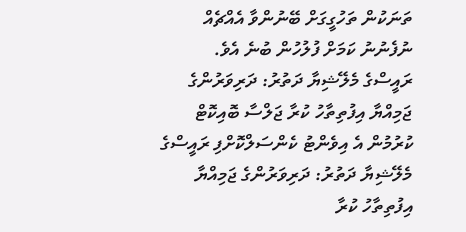ތަނަކުން ތަހުގީގަށް ބޭނުންވާ އެއްޗެއް ނުފެނުނު ކަމަށް ފުލުހުން ބުނެ އެވެ.
ރައީސްގެ މެލޭޝިޔާ ދަތުރު: ދަރިވަރުންގެ ޖަމިއްޔާ އިފުތިތާހު ކުރާ ޖަލްސާ ބޮއިކޮޓް ކުރުމުން އެ އިވެންޓު ކެންސަލްކޮށްފި ރައީސްގެ މެލޭޝިޔާ ދަތުރު: ދަރިވަރުންގެ ޖަމިއްޔާ އިފުތިތާހު ކުރާ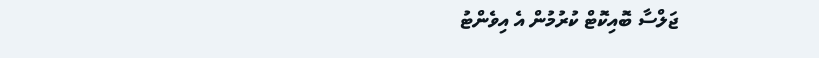ޖަލްސާ ބޮއިކޮޓް ކުރުމުން އެ އިވެންޓު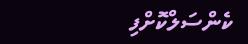ކެންސަލްކޮށްފި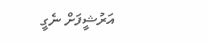އަރުޝީފަށް ނެގީ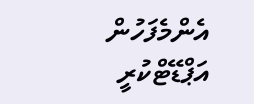އެންމެފަހުން އަޕްޑޭޓްކުރީ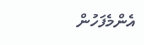އެންމެފަހުން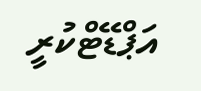އަޕްޑޭޓްކުރީ